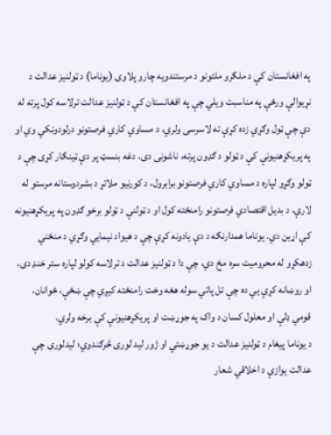په افغانستان کې د ملګرو ملتونو د مرستندویه چارو پلاوی (یوناما) د ټولنیز عدالت د نړیوالې ورځې په مناسبت ویلي چې په افغانستان کې د ټولنیز عدالت ترلاسه کول پرته له دې چې ټول وګړي زده کړې ته لاسرسی ولري، د مساوي کاري فرصتونو درلودونکي وي او په پریکړهنیونې کې د ټولو د ګډون پرته، ناشونی دی. دغه بنسټ پر دې ټینګار کړی چې د ټولو وګړو لپاره د مساوي کاري فرصتونو برابرول، د کورنیو ملاتړ د بشردوستانه مرستو له لارې، د بدیل اقتصادي فرصتونو رامنځته کول او د ټولنې د ټولو برخو ګډون په پریکړهنیونه کې اړین دي. یوناما همدارنګه د دې یادونه کړې چې د هیواد نیمایي وګړي د منځني زدهکړو له محرومیت سره مخ دي، چې دا د ټولنیز عدالت د ترلاسه کولو لپاره ستر خنډ دی، او روښانه کړې یي ده چې تل پاتي سوله هغه وخت رامنځته کیږي چې ښځې، ځوانان، قومي ډلې او معلول کسان د واک په جوړښت او پریکړهنیونې کې برخه ولري.
د یوناما پیغام د ټولنیز عدالت د یو جوړښتي او ژور لید لوری څرګندوي؛ لیدلوری چې عدالت یوازې د اخلاقي شعار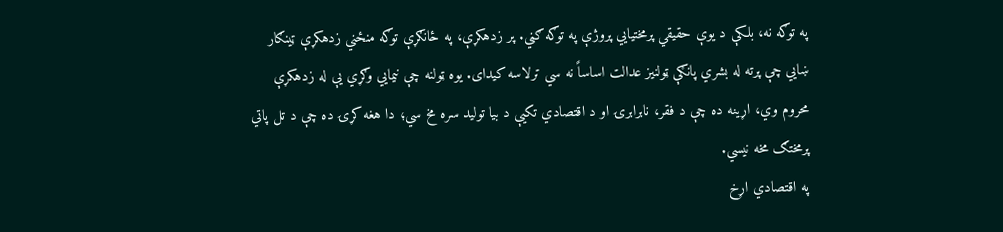په توګه نه، بلکې د یوې حقیقي پرمختیايي پروژې په توګه ګڼي. پر زدهکړې، په ځانګړې توګه منځني زدهکړې ټینګار ښايي چې پرته له بشري پانګې ټولنیز عدالت اساساً نه سي ترلاسه کیدای. یوه ټولنه چې نیمایي وګړي یې له زدهکړې محروم وي، اړینه ده چې د فقر، نابرابرۍ او د اقتصادي تکیې د بیا تولید سره مخ سي؛ دا هغه کړۍ ده چې د تل پاتي پرمختګ مخه نیسي.
په اقتصادي اړخ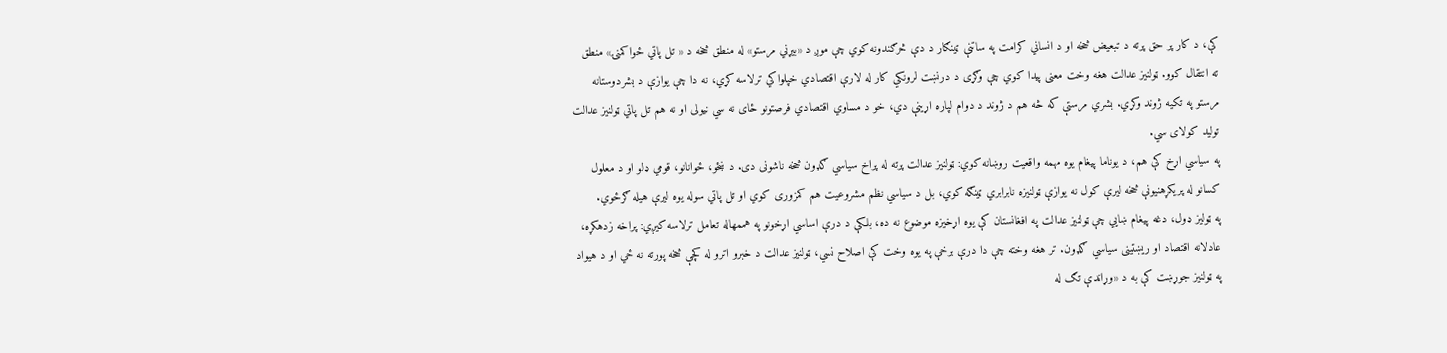کې، د کار پر حق پرته د تبعیض څخه او د انساني کرامت په ساتنې ټینګار د دې څرګندونه کوي چې موږ د «بیړني مرستو» له منطق څخه د « تل پاتي ځواکمنۍ» منطق ته انتقال کوو. ټولنیز عدالت هغه وخت معنی پیدا کوي چې وګړی د درنښت لرونکي کار له لارې اقتصادي خپلواکي ترلاسه کړي، نه دا چې یوازې د بشردوستانه مرستو په تکیه ژوند وکړي. بشري مرستې که څه هم د ژوند د دوام لپاره اړینې دي، خو د مساوي اقتصادي فرصتونو ځای نه سي نیولی او نه هم تل پاتي ټولنیز عدالت تولید کولای سي.
په سیاسي اړخ کې هم، د یوناما پیغام یوه مهمه واقعیت روښانه کوي: ټولنیز عدالت پرته له پراخ سیاسي ګډون څخه ناشونی دی. د ښځو، ځوانانو، قومي ډلو او د معلول کسانو له پریکړهنیونې څخه لیرې کول نه یوازې ټولنیزه نابرابري ټینګه کوي، بل د سیاسي نظم مشروعیت هم کمزوری کوي او تل پاتي سوله یوه لیرې هیله ګرځوي.
په ټولیز ډول، دغه پیغام ښايي چې ټولنیز عدالت په افغانستان کې یوه اړخیزه موضوع نه ده، بلکې د درې اساسي اړخونو په هممهاله تعامل ترلاسه کیږي: پراخه زدهکړه، عادلانه اقتصاد او ریښتینی سیاسي ګډون. تر هغه وخته چې دا درې برخې په یوه وخت کې اصلاح نسي، ټولنیز عدالت د خبرو اترو له کچې څخه پورته نه ځي او د هیواد په ټولنیز جوړښت کې به د «وړاندې تګ له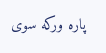پاره ورکه سوی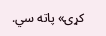کړۍ» پاته سي.